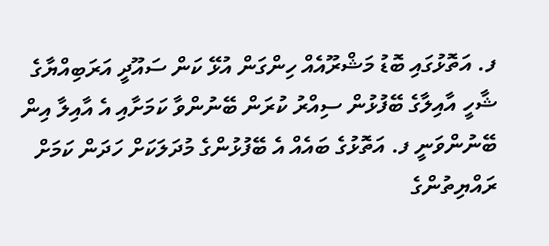ފ. އަތޮޅުގައި ބޮޑު މަޝްރޫއެއް ހިންގަން އުޅޭ ކަން ސައޫދީ އަރަބިއްޔާގެ ޝާހީ އާއިލާގެ ބޭފުޅުން ސިއްރު ކުރަން ބޭނުންވާ ކަމަށާއި އެ އާއިލާ އިން ބޭނުންވަނީ ފ. އަތޮޅުގެ ބައެއް އެ ބޭފުޅުންގެ މުދަލަކަށް ހަދަން ކަމަށް ރައްޔިތުންގެ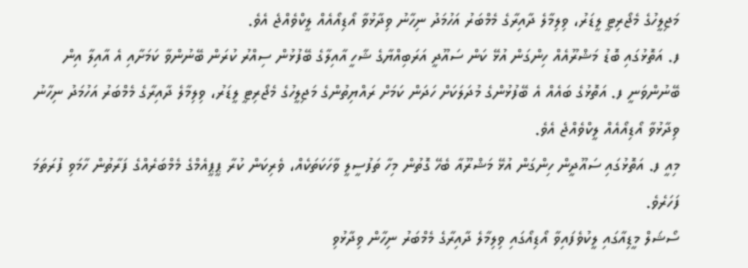މަޖިލީހުގެ މެޖޯރިޓީ ލީޑަރު، ވިލިމާލެ ދާއިރާގެ މެމްބަރު އަހުމަދު ނިހާނު ވިދާޅުވާ އޯޑިއޯއެއް ލީކްވެއްޖެ އެވެ.
ފ. އަތޮޅުގައި ބޮޑު މަޝްރޫއެއް ހިންގަން އުޅޭ ކަން ސައޫދީ އަރަބިއްޔާގެ ޝާހީ އާއިލާގެ ބޭފުޅުން ސިއްރު ކުރަން ބޭނުންވާ ކަމަށާއި އެ އާއިލާ އިން ބޭނުންވަނީ ފ. އަތޮޅުގެ ބައެއް އެ ބޭފުޅުންގެ މުދަލަކަށް ހަދަން ކަމަށް ރައްޔިތުންގެ މަޖިލީހުގެ މެޖޯރިޓީ ލީޑަރު، ވިލިމާލެ ދާއިރާގެ މެމްބަރު އަހުމަދު ނިހާނު ވިދާޅުވާ އޯޑިއޯއެއް ލީކްވެއްޖެ އެވެ.
މިއީ ފ. އަތޮޅުގައި ސައޫދީން ހިންގަން އުޅޭ މަޝްރޫއާ ބެހޭ ގޮތުން މިހާ ތަފުސީލީ ވާހަކަތަކެއް، ވެރިކަން ކުރާ ޕީޕީއެމްގެ މެމްބަރެއްގެ ފަރާތުން ހާމަވި ފުރަތަމަ ފަހަރެވެ.
ސޯޝަލް މީޑިއާގައި ލީކުވެފައިވާ އޯޑިއޯގައި ވިލިމާލެ ދާއިރާގެ މެމްބަރު ނިހާން ވިދާޅުވި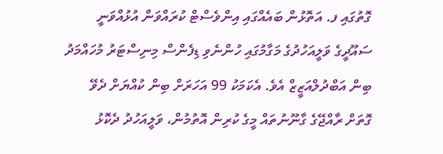ގޮތުގައި ފ. އަތޮޅުން ބައެއްގައި އިންވެސްޓް ކުރައްވަން އުޅުއްވަނީ ސައޫދީގެ ވަލީއަހުދުގެ މަގާމުގައި ހުންނެވި ޑިފެންސް މިނިސްޓަރު މުހައްމަދު ބިން އަބްދުލްއަޒީޒް އެވެ. އެކަމަކު 99 އަހަރަށް ބިން ކުއްޔަށް ދެވޭ ގޮތަށް ރާއްޖޭގެ ގާނޫނުތައް މީގެ ކުރިން އޮތުމުން، ވަލީއަހުދު ދެކޮޅު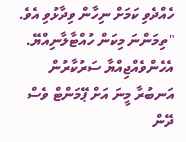ހެއްދެވި ކަމަށް ނިހާން ވިދާޅުވި އެވެ.
"ތިމަންނަ މިކަން ހުއްޓާލާނިއްޔޭ. އެހެންވެއްޖިއްޔާ ސަރުކާރުން އަނބުރާ މީނަ އަށް ޕޭމަންޓް ވެސް ދޭން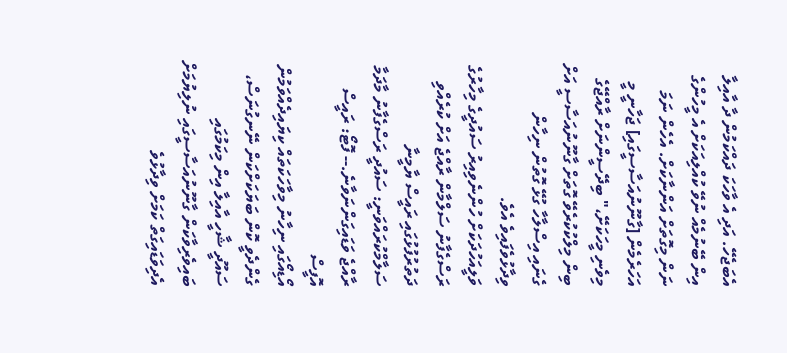އެބަޖެހޭ. އަދި އެ ވާހަކަ ދައްކަމުން ދާ އާއިލާ އިން ބޭނުމެއް ނުވޭ ކުއްލިއަކަށް އެ މީހުންގެ ނަން މިގޮތަށް އަންނާކަށް. އެހެން ނަމަ އަހަރެމެން [ގާނޫނުއަސާސީގައި] ޖަހާނީ މީ މިވެނި މީހަކަށޭ،" ބިދޭސީންނަށް ރާއްޖޭގެ ބިން މިލްކުކުރެވޭ ގޮތަށް ގާނޫނުއަސާސީ އަށް ގެނައި އިސްލާހާ ގުޅޭ ގޮތުން ނިހާން ވިދާޅުވެފައިވެ އެވެ.
ވަލީއަހުދަކަށް ހުންނެވިއިރު ސައުދީގެ މިހާރުގެ ރަސްގެފާނު ސަލްމާން ރާއްޖެ އަށް ކުރެއްވި ދަތުރުފުޅުގައި ރައީސް ޔާމީނާ ސަލާމްކުރައްވަނީ: ސައުދީ ރަސްގެފާނު މާދަމާ ރާއްޖެ ވަޑައިގަންނަވާނެ.-- ފޮޓޯ: ރައީސް އޮފީސް
އޯޑިއޯގައި ނިހާނު މިވާހަކަތައް ކިޔައިދެއްވަމުން ގެންދެވީ ކޮން ބަޔަކަށްކަން ނޭނގުނަސް، ސައޫދީ ޝާހީ އާއިލާ އިން މިކަމުގައި ބައިވެރިވާކަން ގާނޫނުއަސާސީގައި ނުލިޔުމަށް އެދިވަޑައިގަތް ކަމަށް ވިދާޅުވެ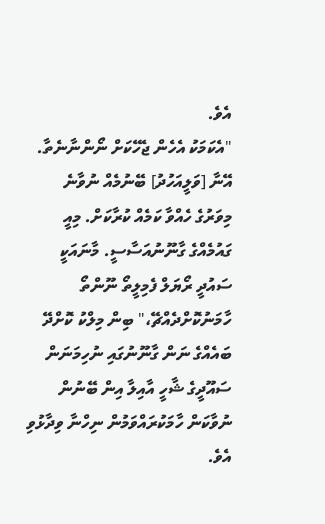އެވެ.
"އެކަމަކު އެހެން ޖެހޭކަށް ނޯންނާނެތާ. އޭނާ [ވަލީއަހުދު] ބޭނުމެއް ނުވާނެ މިވަރުގެ ހެއްވާ ކަމެއް ކުރާކަށް. މިއީ ގައުމެއްގެ ގާނޫނުއަސާސީ. މާނައަކީ ސައުދީ ރޯޔަލް ފެމިލީތޯ ނޫންތޯ ހާމަނުކޮށްދެއްޗޭ،" ބިން މިލްކު ކޮށްދޭ ބައެއްގެ ނަން ގާނޫނުގައި ނުހިމަނަން ސައޫދީގެ ޝާހީ އާއިލާ އިން ބޭނުން ނުވާކަން ހާމަކުރައްވަމުން ނިހްނާ ވިދާޅުވި އެވެ.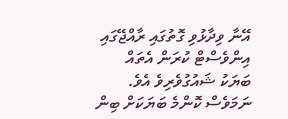އޭނާ ވިދާޅުވި ގޮތުގައި ރާއްޖޭގައި އިންވެސްޓް ކުރަން އެތައް ބަޔަކު ޝައުގުވެރިވެ އެވެ. ނަމަވެސް ކޮންމެ ބަޔަކަށް ބިން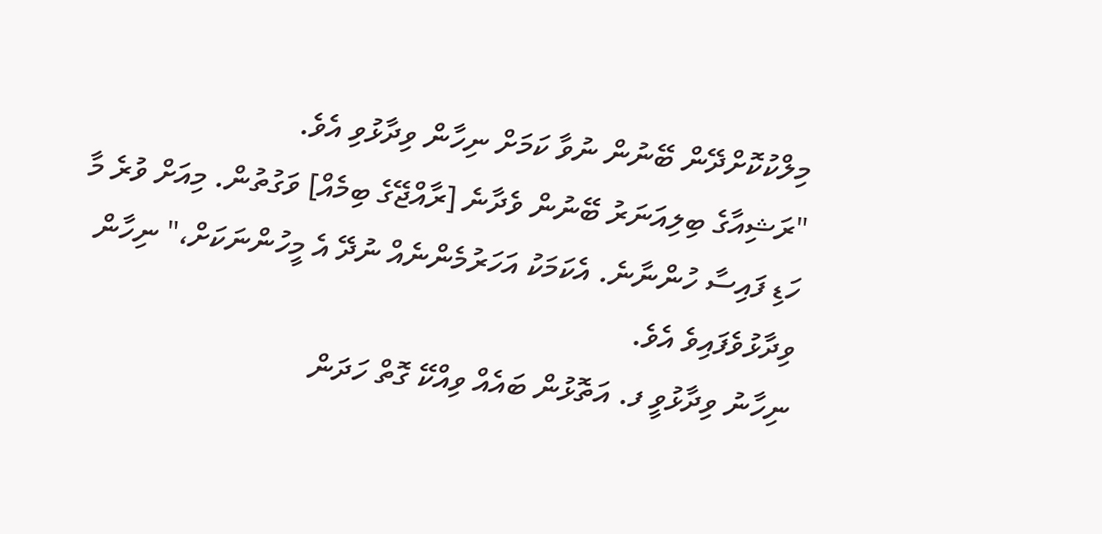މިލްކުކޮށްދޭން ބޭނުން ނުވާ ކަމަށް ނިހާން ވިދާޅުވި އެވެ.
"ރަޝިއާގެ ބިލިއަނަރު ބޭނުން ވެދާނެ [ރާއްޖޭގެ ބިމެއް] ވަގުތުން. މިއަށް ވުރެ މާ ހަޑި ފައިސާ ހުންނާނެ. އެކަމަކު އަހަރުމެންނެއް ނުދޭ އެ މީހުންނަކަށް،" ނިހާން ވިދާޅުވެފައިވެ އެވެ.
ނިހާނު ވިދާޅުވީ ފ. އަތޮޅުން ބައެއް ވިއްކޭ ގޮތް ހަދަން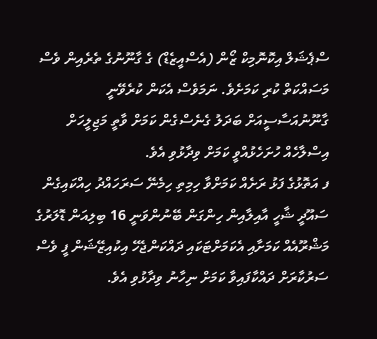ސްޕެޝަލް އިކޮނޮމިކް ޒޯން (އެސްއީޒެޑް) ގެ ގާނޫނުގެ ތެރެއިން ވެސް މަސައްކަތް ކުރި ކަމަށެވެ. ނަމަވެސް އެކަން ކުރެވޭނީ ގާނޫނުއަސާސީއަށް ބަދަލު ގެނެސްގެން ކަމަށް ވާތީ މަޖިލީހަށް އިސްލާހެއް ހުށަހެޅުއްވީ ކަމަށް ވިދާޅުވި އެވެ.
ފ އަތޮޅުގެ ފަޅު ރަށެއް ކަމަށްވާ ހިމިތި ހިމެނޭ ސަރަހައްދު ހިއްކައިގެން ސައޫދީ ޝާހީ އާއިލާއިން ހިންގަން ބޭނުންވަނީ 16 ބިލިއަން ޑޮލަރުގެ މަޝްރޫއެއް ކަމަށާއި އެކަމަށްޓަކައި ދައްކަންޖެހޭ އިކުއިޒޭޝަން ފީ ވެސް ސަރުކާރަށް ދައްކާފައިވާ ކަމަށް ނިހާނު ވިދާޅުވި އެވެ.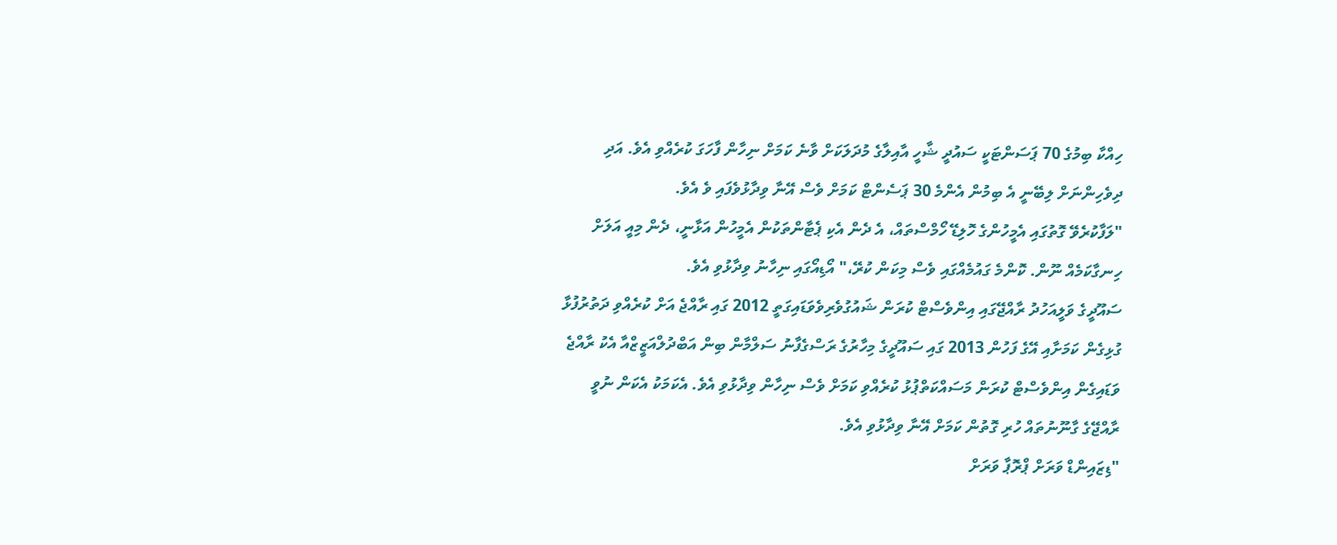ހިއްކާ ބިމުގެ 70 ޕަސަންޓަކީ ސައުދީ ޝާހީ އާއިލާގެ މުދަލަކަށް ވާނެ ކަމަށް ނިހާން ފާހަގަ ކުރެއްވި އެވެ. އަދި ދިވެހިންނަށް ލިބޭނީ އެ ބިމުން އެންމެ 30 ޕަސެންޓް ކަމަށް ވެސް އޭނާ ވިދާޅުވެފައި ވެ އެވެ.
"ލަފާކުރެވޭ ގޮތުގައި އެމީހުންގެ ހޮލިޑޭ ހޯމްސްތައް، އެ ދެން އެކި ޕެޓާންތަކުން އެމީހުން އަޅާނީ، ދެން މިއީ އަލަށް ހިނގާކަމެއް ނޫން. ކޮންމެ ގައުމެއްގައި ވެސް މިކަން ކުރޭ،" އޯޑިއޯގައި ނިހާނު ވިދާޅުވި އެވެ.
ސައޫދީގެ ވަލީއަހުދު ރާއްޖޭގައި އިންވެސްޓް ކުރަން ޝައުގުވެރިވެވަޑައިގަތީ 2012 ގައި ރާއްޖެ އަށް ކުރެއްވި ދަތުރުފުޅާ ގުޅިގެން ކަމަށާއި އޭގެ ފަހުން 2013 ގައި ސައޫދީގެ މިހާރުގެ ރަސްގެފާނު ސަލްމާން ބިން އަބްދުލްއަޒީޒްއާ އެކު ރާއްޖެ ވަޑައިގެން އިންވެސްޓް ކުރަން މަސައްކަތްޕުޅު ކުރެއްވި ކަމަށް ވެސް ނިހާން ވިދާޅުވި އެވެ. އެކަމަކު އެކަން ނުވީ ރާއްޖޭގެ ގާނޫނުތައް ހުރި ގޮތުން ކަމަށް އޭނާ ވިދާޅުވި އެވެ.
"ޑިޒައިންޑް ވަރަށް ޕްރޮޕާ ވަރަށް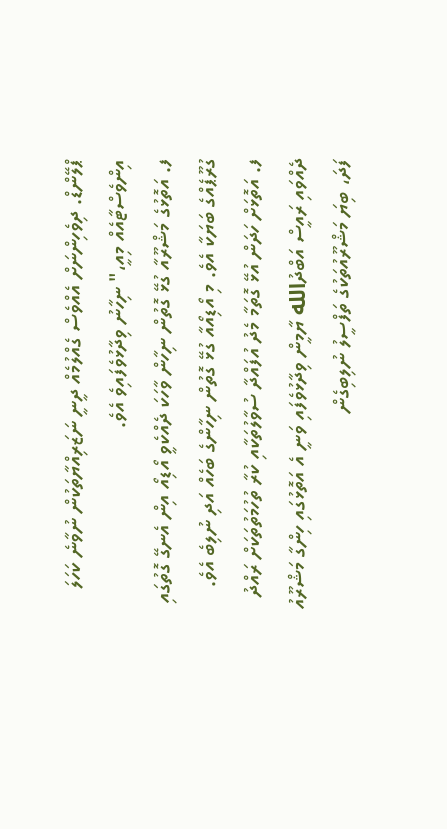ޕްލޭންޑް. ދިވެހިންނަށް އެއްވެސް ގެއްލުމެއް ދީނީ ނަޒަރިއްޔާތަކުން ނުވާނެ ކަހަލަ އިންވެސްޓާއެއް މިއީ،" ނިހާނު ވިދާޅުވެފައިވެ އެވެ.
ފ. އަތޮޅުގެ މަޝްރޫއާ ގުޅޭ ގޮތުން ނިހާން ވާހަކަ ދެއްކެވީ އޯޑިއޯ އިން އެނގޭ ގޮތުގައި ގުރޫޕެއްގެ ބަޔަކާ އެވެ. މި އޯޑިއޯއާ ގުޅޭ ގޮތުން ނިހާންގެ ބަހެއް އަދި ނުލިބެ އެވެ.
ފ. އަތޮޅަށް ހަދަން އުޅޭ ގޮތަމާ މެދު އުފައްދާ ސުވާލުތަކާއި ކުރާ ތުހުމަތުތަކަށް ރައްދު ދެއްވައި ރައީސް އަބްދުالله ޔާމީން ވިދާޅުވެފައި ވަނީ އެ އަތޮޅުގައި ހިންގާ މަޝްރޫއު ފަދަ، ބިޔަ މަޝްރޫއުތަކުގެ ތަފްސީލު ނުލިބިގެން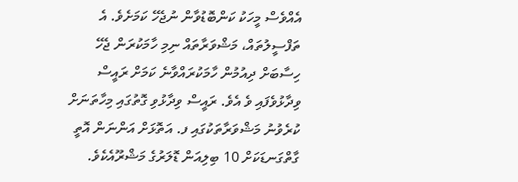އެއްވެސް މީހަކު ކަންބޮޑުވާން ނުޖެހޭ ކަމަށެވެ. އެ ތަފްސީލުތައް، މަޝްވަރާތައް ނިމި ހާމަކުރަން ޖެހޭ ހިސާބަށް ދިއުމުން ހާމަކުރައްވާނެ ކަމަށް ރައީސް ވިދާޅުވެފައި ވެ އެވެ. ރައީސް ވިދާޅުވި ގޮތުގައި މިހާތަނަށް ކުރެވުނު މަޝްވަރާތަކުގައި ފ. އަތޮޅަށް އަންނަން އޮތީ ގާތްގަނޑަކަށް 10 ބިލިއަން ޑޮލަރުގެ މަޝްރޫއެކެވެ.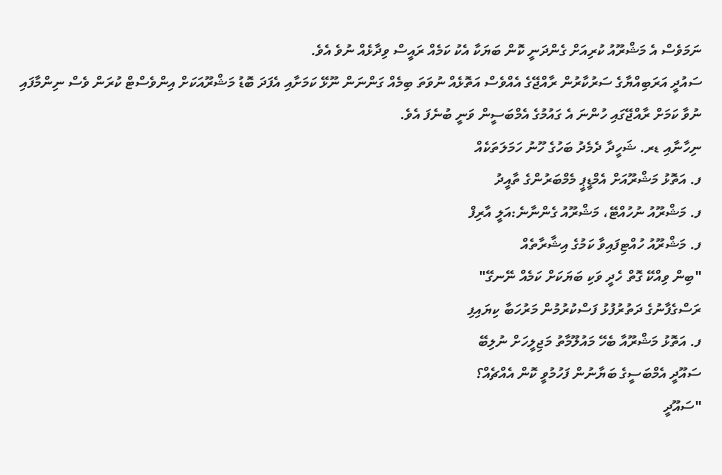ނަމަވެސް އެ މަޝްރޫއު ކުރިއަށް ގެންދަނީ ކޮން ބަޔަކާ އެކު ކަމެއް ރައީސް ވިދާޅެއް ނުވެ އެވެ.
ސައުދީ އަރަބިއްޔާގެ ސަރުކާރުން ރާއްޖޭގެ އެއްވެސް އަތޮޅެއް ނުވަތަ ބިމެއް ގަންނަން ނޫޅޭ ކަމަށާއި އެފަދަ ބޮޑު މަޝްރޫއަކަށް އިންވެސްޓް ކުރަން ވެސް ނިންމާފައި ނުވާ ކަމަށް ރާއްޖޭގައި ހުންނަ އެ ގައުމުގެ އެމްބަސީން ވަނީ ބުނެފަ އެވެ.
ނިހާނާއި ޑރ. ޝަހީދާ ދެމެދު ބަހުގެ ހޫނު ހަމަލަތަކެއް
ފ. އަތޮޅު މަޝްރޫއަށް އެމްޑީޕީ މެމްބަރުންގެ ތާއީދު
ފ. މަޝްރޫއު ނުހުއްޓޭ، މަޝްރޫއު ގެންނާނެ:އަލީ އާރިފް
ފ. މަޝްރޫއު ހުއްޓިފައިވާ ކަމުގެ އިޝާރާތެއް
"ބިން ވިއްކޭ ގޮތް ހެދީ ވަކި ބަޔަކަށް ކަމެއް ނޭނގޭ"
ރަސްގެފާނުގެ ދަތުރުފުޅު ފަސްކުރުމުން މަރުހަބާ ކިޔައިފި
ފ. އަތޮޅު މަޝްރޫއާ ބެހޭ މައުލޫމާތު މަޖިލީހަށް ނުލިބޭ
ސައޫދީ އެމްބަސީގެ ބަޔާނުން ފަހުމުވީ ކޮން އެއްޗެއް؟
"ސައޫދީ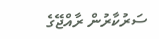ސަރުކާރުން ރާއްޖޭގެ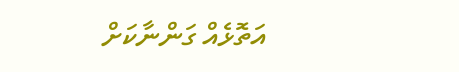އަތޮޅެއް ގަންނާކަށް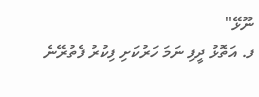ނޫޅޭ"
ފ. އަތޮޅު ދީފި ނަމަ ހަރުކަށި ފިކުރު ފެތުރޭނެ